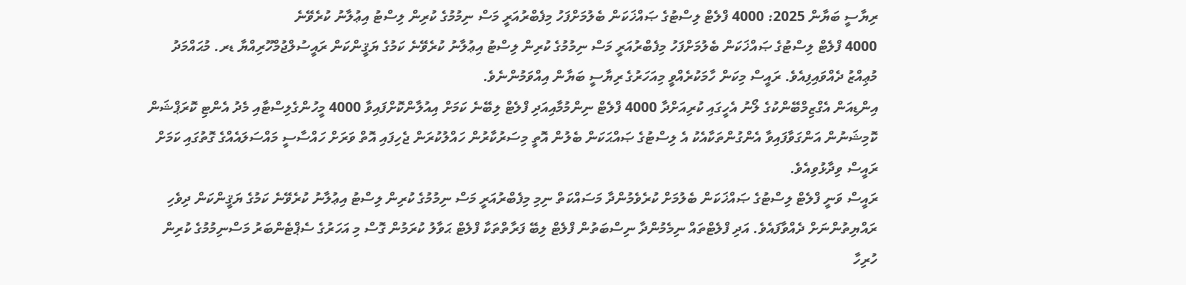ރިޔާސީ ބަޔާން 2025: 4000 ފްލެޓް ލިސްޓުގެ ޞައްޚަކަން ބެލުމަށްފަހު މިފެބްރުއަރީ މަސް ނިމުމުގެ ކުރިން ލިސްޓު އިޢުލާނު ކުރެވޭނެ
4000 ފްލެޓް ލިސްޓުގެ ޞައްޚަކަން ބެލުމަށްފަހު މިފެބްރުއަރީ މަސް ނިމުމުގެ ކުރިން ލިސްޓު އިޢުލާނު ކުރެވޭނެ ކަމުގެ ޔަޤީންކަން ރައީސުލްޖުމްހޫރިއްޔާ ޑރ. މުޙައްމަދު މުޢިއްޒު ދެއްވައިފިއެވެ. ރައީސް މިކަން ހާމަކުރެއްވީ މިއަހަރުގެ ރިޔާސީ ބަޔާން އިއްވަމުންނެވެ.
އިންޑިއަން އެގްޒިމްބޭންކުގެ ލޯނު އެހީގައި ކުރިއަށްދާ 4000 ފްލެޓް ނިންމުމާއިއަދި ފްލެޓް ލިބޭނެ ކަމަށް އިއުލާންކޮށްފައިވާ 4000 މީހުންގެލިސްޓާއި މެދު އެންޓި ކޮރަޕްޝަން ކޮމިޝަނުން އަންގަވާފައިވާ އެންގުންތަކާއެކު އެ ލިސްޓުގެ ޞައްޙަކަން ބެލުން އޮތީ މިސަރުކާރުން ހައްލުކުރަން ޖެހިފައި އޮތް ވަރަށް ހައްސާސީ މައްސަލައެއްގެ ގޮތުގައި ކަމަށް ރައީސް ވިދާޅުވިއެވެ.
ރައީސް ވަނީ ފްލެޓް ލިސްޓުގެ ޞައްޚަކަން ބެލުމަށް ކުރެވެމުންދާ މަސައްކަތް ނިމި މިފެބްރުއަރީ މަސް ނިމުމުގެ ކުރިން ލިސްޓު އިޢުލާނު ކުރެވޭނެ ކަމުގެ ޔަޤީންކަން ދިވެހި ރައްޔިތުންނަށް ދެއްވާފައެވެ. އަދި ފްލެޓްތައް ނިމެމުންދާ ނިސްބަތުން ފްލެޓް ލިބޭ ފަރާތްތަކާ ފްލެޓް ޙަވާލު ކުރަމުން ގޮސް މި އަހަރުގެ ސެޕްޓެންބަރު މަސްނިމުމުގެ ކުރިން ހުރިހާ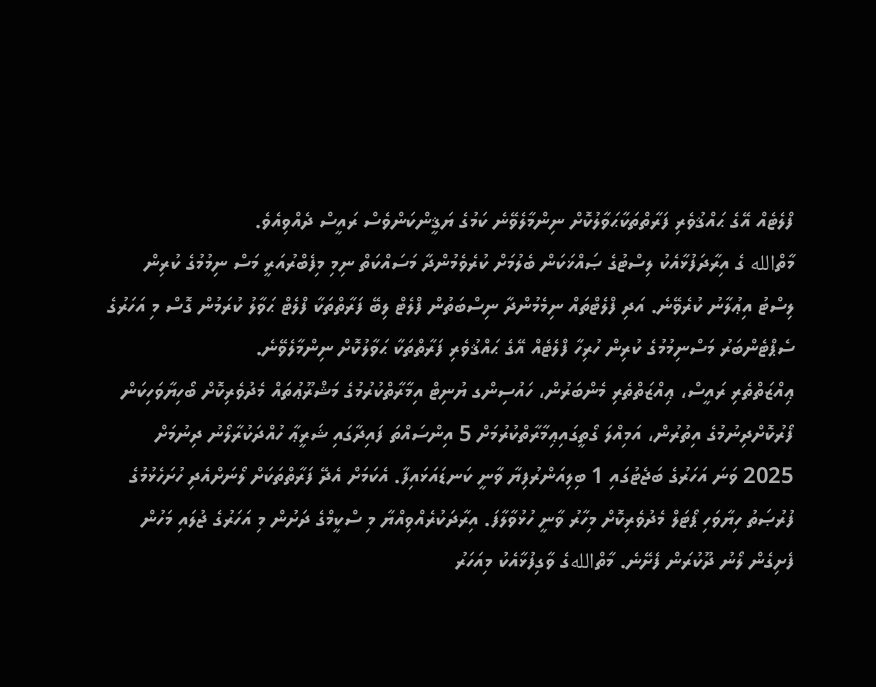ފްލެޓެއް އޭގެ ޙައްޤުވެރި ފަރާތްތަކާޙަވާލުކޮށް ނިންމާލެވޭނެ ކަމުގެ ޔަޤީންކަންވެސް ރައީސް ދެއްވިއެވެ.
މާތްالله ގެ އިރާދަފުޅާއެކު ލިސްޓުގެ ޞައްޚަކަން ބެލުމަށް ކުރެވެމުންދާ މަސައްކަތް ނިމި މިފެބްރުއަރީ މަސް ނިމުމުގެ ކުރިން ލިސްޓު އިޢުލާނު ކުރެވޭނެ. އަދި ފްލެޓްތައް ނިމެމުންދާ ނިސްބަތުން ފްލެޓް ލިބޭ ފަރާތްތަކާ ފްލެޓް ޙަވާލު ކުރަމުން ގޮސް މި އަހަރުގެ ސެޕްޓެންބަރު މަސްނިމުމުގެ ކުރިން ހުރިހާ ފްލެޓެއް އޭގެ ޙައްޤުވެރި ފަރާތްތަކާ ޙަވާލުކޮށް ނިންމާލެވޭނެ.
ޢިއްޒަތްތެރި ރައީސް، ޢިއްޒަތްތެރި މެންބަރުން، ހައުސިންގ ޔުނިޓް އިމާރާތްކުރުމުގެ މަޝްރޫޢުތައް މެދުވެރިކޮށް ބޯހިޔާވަހިކަން ފޯރުކޮށްދިނުމުގެ އިތުރުން، އަމިއްލަ ގޯތީގައިޢިމާރާތްކުރުމަށް 5 އިންސައްތަ ފައިދާގައި ޝަރީޢާ ހުއްދަކުރާލޯނު ދިނުމަށް 2025 ވަނަ އަހަރުގެ ބަޖެޓުގައި 1 ބިލިއަންރުފިޔާ ވާނީ ކަނޑައަޅައިފާ. އެކަމަށް އެދޭ ފަރާތްތަކަށް ލޯނަށްއެދި ހުށަހެޅުމުގެ ފުރުޞަތު ހިޔާވަހި ޕޯޓަލް މެދުވެރިކޮށް މިހާރު ވާނީ ހުޅުވާލާފަ. އިރާދަކުރެއްވިއްޔާ މި ސްކީމްގެ ދަށުން މި އަހަރުގެ ޖުލައި މަހުން ފެށިގެން ލޯނު ދޫކުރަން ފެށޭނެ. މާތްاللهގެ ވާގިފުޅާއެކު މިއަހަރު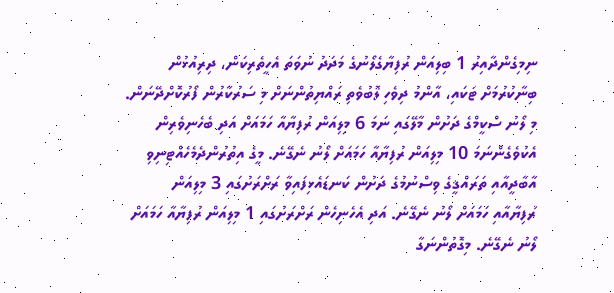ނިމިގެންދާއިރު 1 ބިލިއަން ރުފިޔާގެލޯނުގެ މަދަދު ނުވަތަ އެހީތެރިކަން، ދިރިއުޅުން ބިނާކުރުމަށް ޓަކައި، އާންމު ދިވެހި ލޮބުވެތި ރައްޔިތުންނަށް މި ސަރުކާރުން ފޯރުކޮށްދޭނަން. މި ލޯނު ސްކީމްގެ ދަށުން މާލޭގައި ނަމަ 6 މިލިއަން ރުފިޔާއާ ހަމައަށް އަދި ބެހެނިވެރިން އެކުވެގެންނަމަ 10 މިލިއަން ރުފިޔާއާ ހަމައަށް ލޯނު ނެގޭނެ. މީގެ އިތުރުންދެމެހެއްޓިނިވި އާބާދީއާއި ތަރައްޤީގެ ވިސްނުމުގެ ދަށުން ކަނޑައެޅިފައިވާ ރަށްރަށުގައި 3 މިލިއަން ރުފިޔާއާއި ހަމައަށް ލޯނު ނެގޭނެ. އަދި އެހެނިހެން ރަށްރަށުގައި 1 މިލިއަން ރުފިޔާއާ ހަމައަށް ލޯނު ނެގޭނެ. މިގޮތުންނަގާ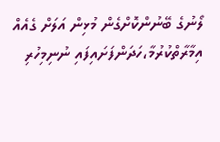ލޯނުގެ ބޭނުންކޮށްގެން މުޅިން އަލަށް ގެއެއް އިމާރާތްކުރުމާ،ހަދަންފަށައިފައި ނުނިމިހުރި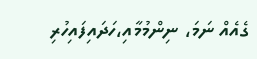ގެއެއް ނަމަ، ނިންމުމާއި،ހަދައިފައިހުރި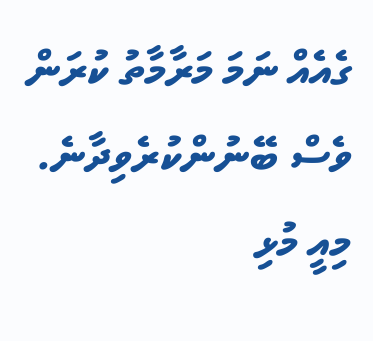ގެއެއް ނަމަ މަރާމާތު ކުރަން ވެސް ބޭނުންކުރެވިދާނެ. މިއީ މުޅި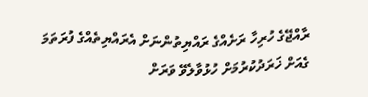ރާއްޖޭގެ ހުރިހާ ރަށެއްގެ ރައްޔިތުންނަށް އެރައްޔިތެއްގެ ފުރަތަމަ ގެއަށް ޚަރަދުކުރުމަށް ހުޅުވާލެވޭ ވަރަށް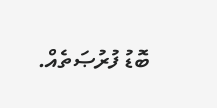ބޮޑު ފުރުޞަތެއް.